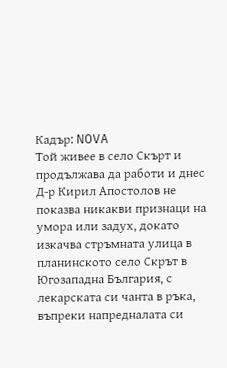Кадър: NOVA
Той живее в село Скърт и продължава да работи и днес
Д-р Кирил Апостолов не показва никакви признаци на умора или задух, докато изкачва стръмната улица в планинското село Скрът в Югозападна България, с лекарската си чанта в ръка, въпреки напредналата си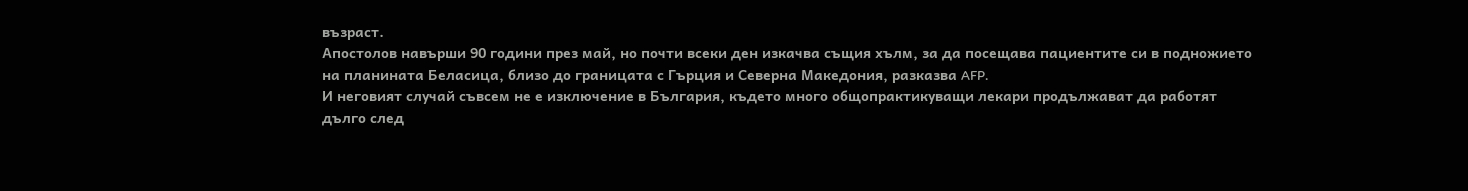възраст.
Апостолов навърши 90 години през май, но почти всеки ден изкачва същия хълм, за да посещава пациентите си в подножието на планината Беласица, близо до границата с Гърция и Северна Македония, разказва AFP.
И неговият случай съвсем не е изключение в България, където много общопрактикуващи лекари продължават да работят дълго след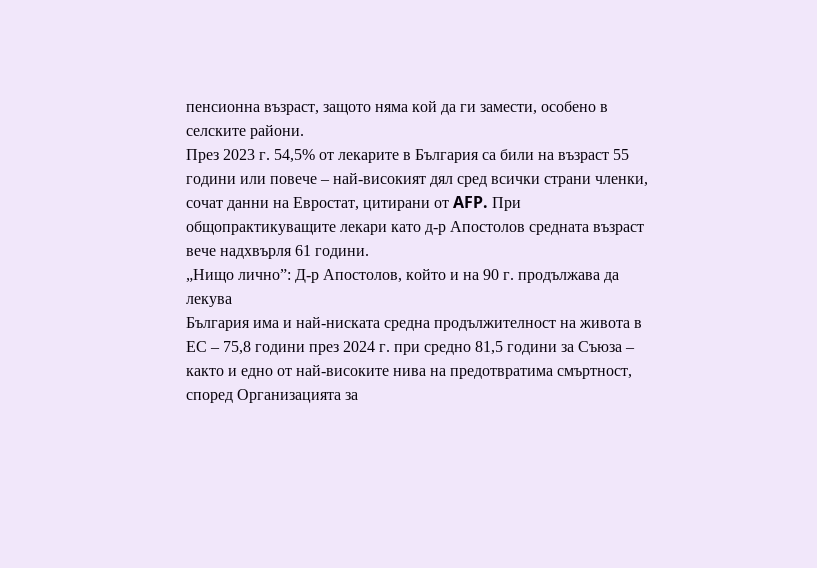пенсионна възраст, защото няма кой да ги замести, особено в селските райони.
През 2023 г. 54,5% от лекарите в България са били на възраст 55 години или повече – най-високият дял сред всички страни членки, сочат данни на Евростат, цитирани от AFP. При общопрактикуващите лекари като д-р Апостолов средната възраст вече надхвърля 61 години.
„Нищо лично”: Д-р Апостолов, който и на 90 г. продължава да лекува
България има и най-ниската средна продължителност на живота в ЕС – 75,8 години през 2024 г. при средно 81,5 години за Съюза – както и едно от най-високите нива на предотвратима смъртност, според Организацията за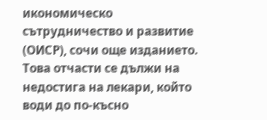икономическо сътрудничество и развитие (ОИСР), сочи още изданието. Това отчасти се дължи на недостига на лекари, който води до по-късно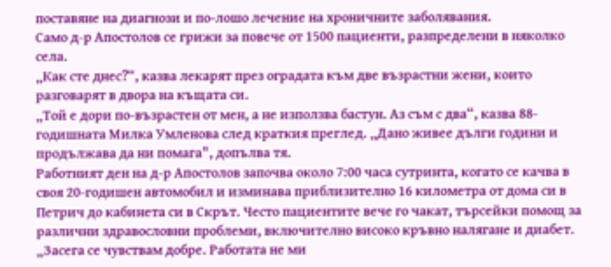поставяне на диагнози и по-лошо лечение на хроничните заболявания.
Само д-р Апостолов се грижи за повече от 1500 пациенти, разпределени в няколко села.
„Как сте днес?“, казва лекарят през оградата към две възрастни жени, които разговарят в двора на къщата си.
„Той е дори по-възрастен от мен, а не използва бастун. Аз съм с два“, казва 88-годишната Милка Умленова след краткия преглед. „Дано живее дълги години и продължава да ни помага", допълва тя.
Работният ден на д-р Апостолов започва около 7:00 часа сутринта, когато се качва в своя 20-годишен автомобил и изминава приблизително 16 километра от дома си в Петрич до кабинета си в Скрът. Често пациентите вече го чакат, търсейки помощ за различни здравословни проблеми, включително високо кръвно налягане и диабет.
„Засега се чувствам добре. Работата не ми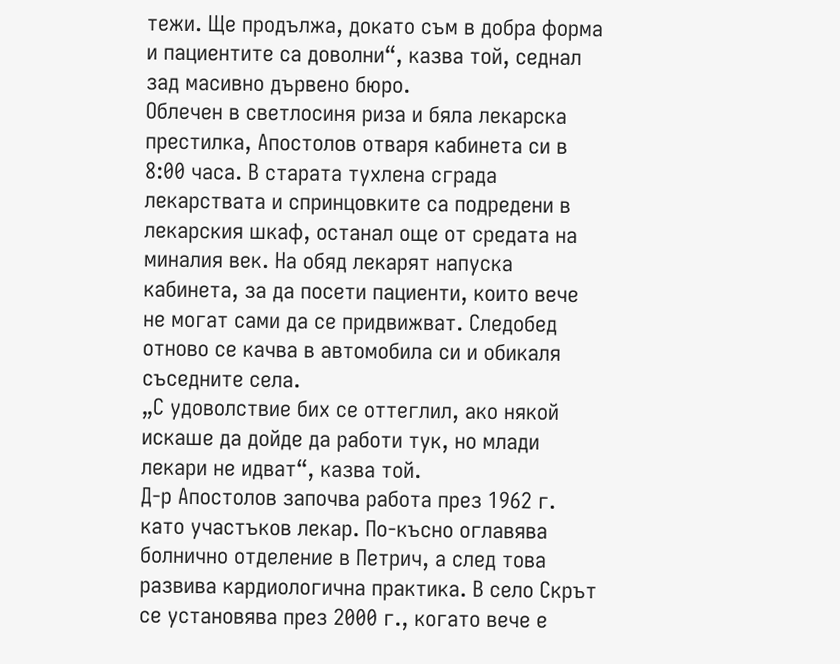тежи. Ще продължа, докато съм в добра форма и пациентите са доволни“, казва той, седнал зад масивно дървено бюро.
Облечен в светлосиня риза и бяла лекарска престилка, Апостолов отваря кабинета си в 8:00 часа. В старата тухлена сграда лекарствата и спринцовките са подредени в лекарския шкаф, останал още от средата на миналия век. На обяд лекарят напуска кабинета, за да посети пациенти, които вече не могат сами да се придвижват. Следобед отново се качва в автомобила си и обикаля съседните села.
„С удоволствие бих се оттеглил, ако някой искаше да дойде да работи тук, но млади лекари не идват“, казва той.
Д-р Апостолов започва работа през 1962 г. като участъков лекар. По-късно оглавява болнично отделение в Петрич, а след това развива кардиологична практика. В село Скрът се установява през 2000 г., когато вече е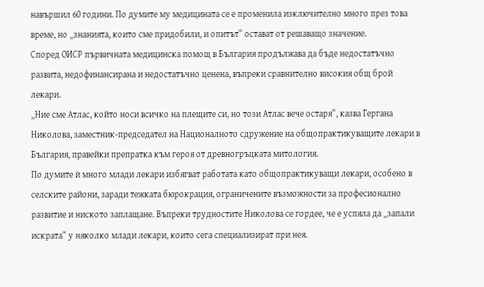навършил 60 години. По думите му медицината се е променила изключително много през това време, но „знанията, които сме придобили, и опитът“ остават от решаващо значение.
Според ОИСР първичната медицинска помощ в България продължава да бъде недостатъчно развита, недофинансирана и недостатъчно ценена, въпреки сравнително високия общ брой лекари.
„Ние сме Атлас, който носи всичко на плещите си, но този Атлас вече остаря“, казва Гергана Николова, заместник-председател на Националното сдружение на общопрактикуващите лекари в България, правейки препратка към героя от древногръцката митология.
По думите ѝ много млади лекари избягват работата като общопрактикуващи лекари, особено в селските райони, заради тежката бюрокрация, ограничените възможности за професионално развитие и ниското заплащане. Въпреки трудностите Николова се гордее, че е успяла да „запали искрата“ у няколко млади лекари, които сега специализират при нея.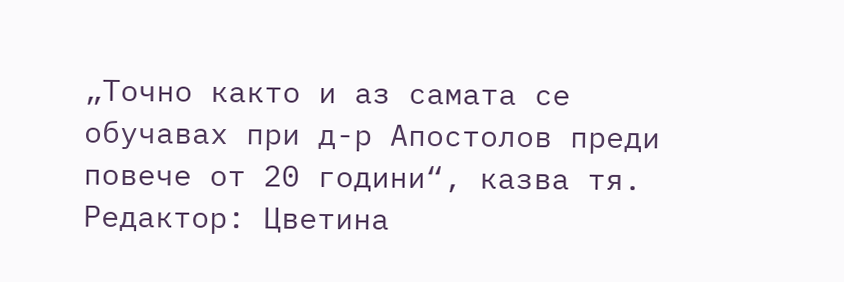„Точно както и аз самата се обучавах при д-р Апостолов преди повече от 20 години“, казва тя.
Редактор: Цветина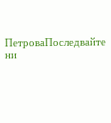ПетроваПоследвайте ни